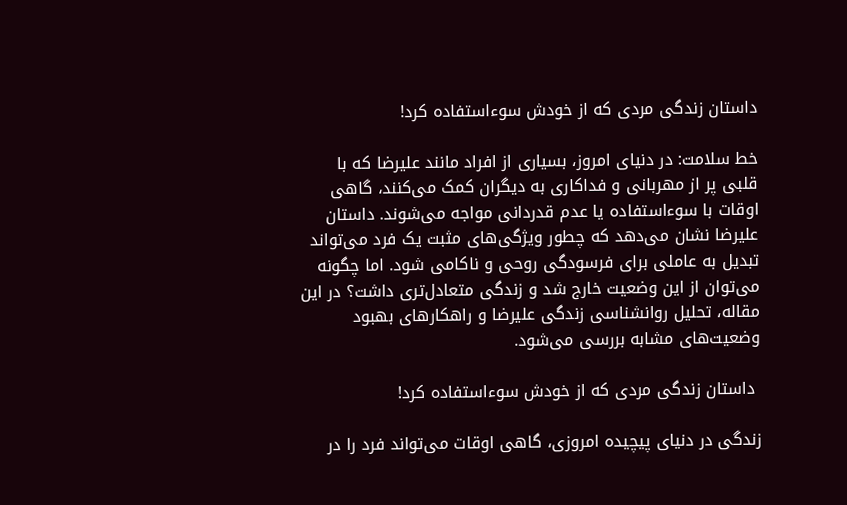داستان زندگی مردی که از خودش سوءاستفاده کرد!

خط سلامت: در دنیای امروز، بسیاری از افراد مانند علیرضا که با قلبی پر از مهربانی و فداکاری به دیگران کمک می‌کنند، گاهی اوقات با سوءاستفاده یا عدم قدردانی مواجه می‌شوند. داستان علیرضا نشان می‌دهد که چطور ویژگی‌های مثبت یک فرد می‌تواند تبدیل به عاملی برای فرسودگی روحی و ناکامی شود. اما چگونه می‌توان از این وضعیت خارج شد و زندگی متعادل‌تری داشت؟ در این مقاله، تحلیل روانشناسی زندگی علیرضا و راهکارهای بهبود وضعیت‌های مشابه بررسی می‌شود.

 داستان زندگی مردی که از خودش سوءاستفاده کرد!

زندگی در دنیای پیچیده امروزی، گاهی اوقات می‌تواند فرد را در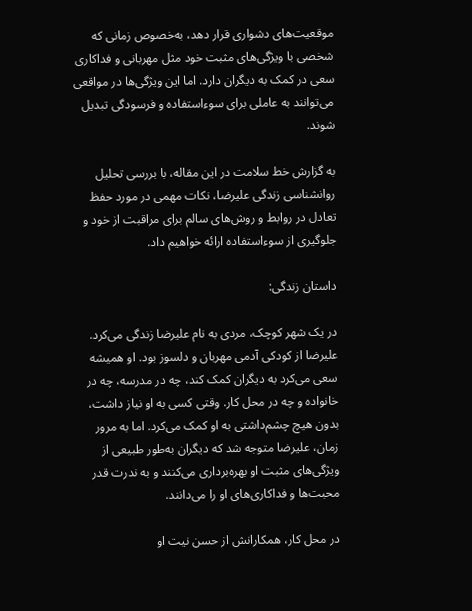موقعیت‌های دشواری قرار دهد، به‌خصوص زمانی که شخصی با ویژگی‌های مثبت خود مثل مهربانی و فداکاری سعی در کمک به دیگران دارد. اما این ویژگی‌ها در مواقعی می‌توانند به عاملی برای سوءاستفاده و فرسودگی تبدیل شوند.

به گزارش خط سلامت در این مقاله، با بررسی تحلیل روانشناسی زندگی علیرضا، نکات مهمی در مورد حفظ تعادل در روابط و روش‌های سالم برای مراقبت از خود و جلوگیری از سوءاستفاده ارائه خواهیم داد.

داستان زندگی:

در یک شهر کوچک، مردی به نام علیرضا زندگی می‌کرد. علیرضا از کودکی آدمی مهربان و دلسوز بود. او همیشه سعی می‌کرد به دیگران کمک کند، چه در مدرسه، چه در خانواده و چه در محل کار. وقتی کسی به او نیاز داشت، بدون هیچ چشم‌داشتی به او کمک می‌کرد. اما به مرور زمان، علیرضا متوجه شد که دیگران به‌طور طبیعی از ویژگی‌های مثبت او بهره‌برداری می‌کنند و به ندرت قدر محبت‌ها و فداکاری‌های او را می‌دانند.

در محل کار، همکارانش از حسن نیت او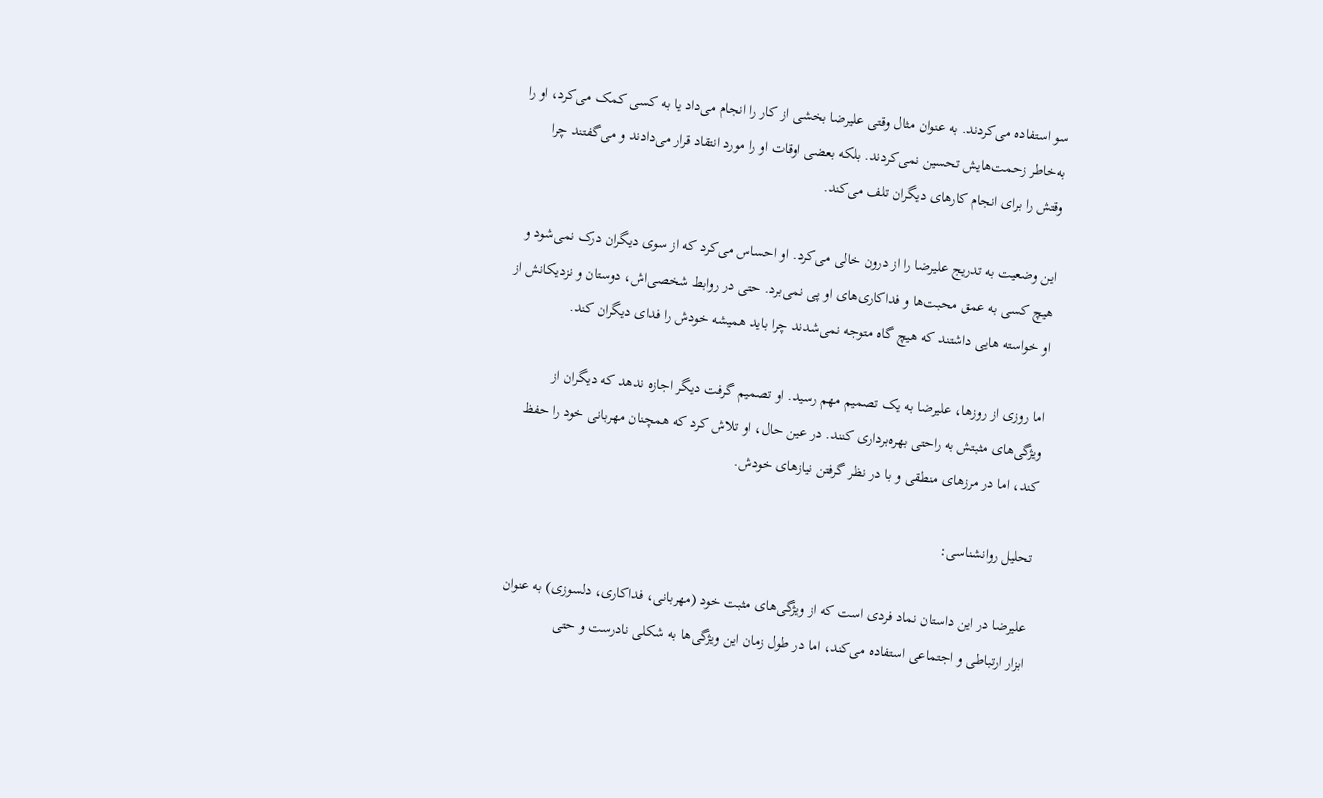سو استفاده می‌کردند. به عنوان مثال وقتی علیرضا بخشی از کار را انجام می‌داد یا به کسی کمک می‌کرد، او را به‌خاطر زحمت‌هایش تحسین نمی‌کردند. بلکه بعضی اوقات او را مورد انتقاد قرار می‌دادند و می‌گفتند چرا وقتش را برای انجام کارهای دیگران تلف می‌کند.

این وضعیت به تدریج علیرضا را از درون خالی می‌کرد. او احساس می‌کرد که از سوی دیگران درک نمی‌شود و هیچ کسی به عمق محبت‌ها و فداکاری‌های او پی نمی‌برد. حتی در روابط شخصی‌اش، دوستان و نزدیکانش از او خواسته‌ هایی داشتند که هیچ‌ گاه متوجه نمی‌شدند چرا باید همیشه خودش را فدای دیگران کند.

اما روزی از روزها، علیرضا به یک تصمیم مهم رسید. او تصمیم گرفت دیگر اجازه ندهد که دیگران از ویژگی‌های مثبتش به راحتی بهره‌برداری کنند. در عین حال، او تلاش کرد که همچنان مهربانی خود را حفظ کند، اما در مرزهای منطقی و با در نظر گرفتن نیازهای خودش.

تحلیل روانشناسی:

علیرضا در این داستان نماد فردی است که از ویژگی‌های مثبت خود (مهربانی، فداکاری، دلسوزی) به عنوان ابزار ارتباطی و اجتماعی استفاده می‌کند، اما در طول زمان این ویژگی‌ها به شکلی نادرست و حتی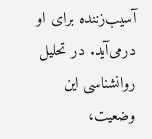آسیب‌زننده برای او درمی‌آید. در تحلیل روانشناسی این وضعیت،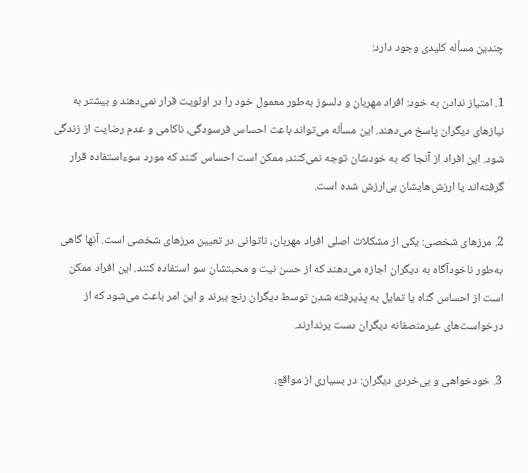چندین مسأله کلیدی وجود دارد:

1. امتیاز ندادن به خود: افراد مهربان و دلسوز به‌طور معمول خود را در اولویت قرار نمی‌دهند و بیشتر به نیازهای دیگران پاسخ می‌دهند. این مسأله می‌تواند باعث احساس فرسودگی، ناکامی و عدم رضایت از زندگی شود. این افراد از آنجا که به خودشان توجه نمی‌کنند، ممکن است احساس کنند که مورد سوءاستفاده قرار گرفته‌اند یا ارزش‌هایشان بی‌ارزش شده است.

2. مرزهای شخصی: یکی از مشکلات اصلی افراد مهربان، ناتوانی در تعیین مرزهای شخصی است. آنها گاهی به‌طور ناخودآگاه به دیگران اجازه می‌دهند که از حسن نیت و محبتشان سو استفاده کنند. این افراد ممکن است از احساس گناه یا تمایل به پذیرفته شدن توسط دیگران رنج ببرند و این امر باعث می‌شود که از درخواست‌های غیرمنصفانه دیگران دست برندارند.

3. خودخواهی و بی‌خردی دیگران: در بسیاری از مواقع،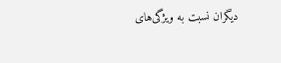دیگران نسبت به ویژگی‌های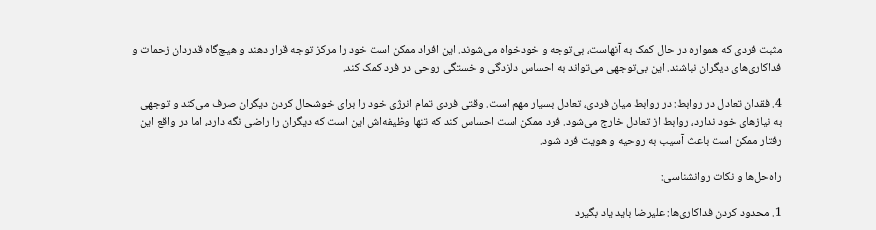مثبت فردی که همواره در حال کمک به آنهاست، بی‌توجه و خودخواه می‌شوند. این افراد ممکن است خود را مرکز توجه قرار دهند و هیچ‌گاه قدردان زحمات و فداکاری‌های دیگران نباشند. این بی‌توجهی می‌تواند به احساس دلزدگی و خستگی روحی در فرد کمک کند.

4. فقدان تعادل در روابط: در روابط میان فردی، تعادل بسیار مهم است. وقتی فردی تمام انرژی خود را برای خوشحال کردن دیگران صرف می‌کند و توجهی به نیازهای خود ندارد، روابط از تعادل خارج می‌شود. فرد ممکن است احساس کند که تنها وظیفه‌اش این است که دیگران را راضی نگه دارد، اما در واقع این رفتار ممکن است باعث آسیب به روحیه و هویت فرد شود.

راه‌حل‌ها و نکات روانشناسی:

1. محدود کردن فداکاری‌ها: علیرضا باید یاد بگیرد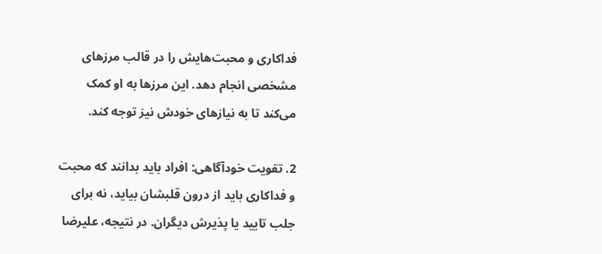فداکاری و محبت‌هایش را در قالب مرزهای مشخصی انجام دهد. این مرزها به او کمک می‌کند تا به نیازهای خودش نیز توجه کند.

2. تقویت خودآگاهی: افراد باید بدانند که محبت و فداکاری باید از درون قلبشان بیاید، نه برای جلب تایید یا پذیرش دیگران. در نتیجه، علیرضا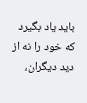باید یاد بگیرد که خود را نه از دید دیگران،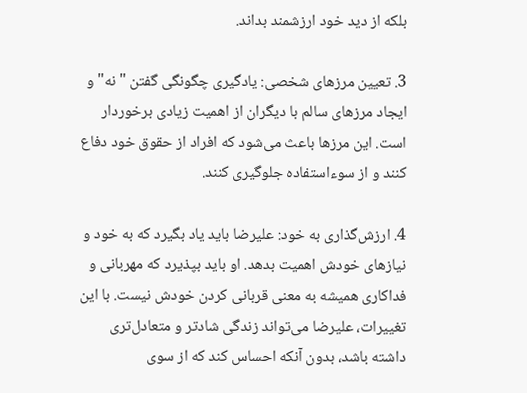بلکه از دید خود ارزشمند بداند.

3. تعیین مرزهای شخصی: یادگیری چگونگی گفتن "نه" و ایجاد مرزهای سالم با دیگران از اهمیت زیادی برخوردار است. این مرزها باعث می‌شود که افراد از حقوق خود دفاع کنند و از سوءاستفاده جلوگیری کنند.

4. ارزش‌گذاری به خود: علیرضا باید یاد بگیرد که به خود و نیازهای خودش اهمیت بدهد. او باید بپذیرد که مهربانی و فداکاری همیشه به معنی قربانی کردن خودش نیست. با این تغییرات، علیرضا می‌تواند زندگی شادتر و متعادل‌تری داشته باشد، بدون آنکه احساس کند که از سوی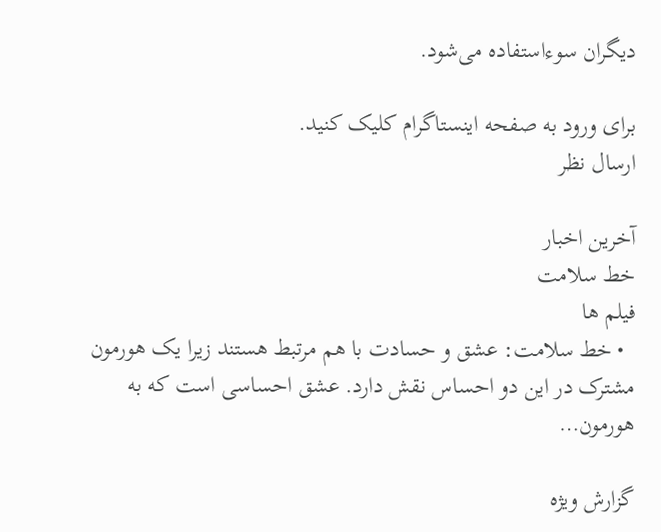دیگران سوءاستفاده می‌شود.

برای ورود به صفحه اینستاگرام کلیک کنید.
ارسال نظر

آخرین اخبار
خط سلامت
فیلم ها
  • خط سلامت: عشق و حسادت با هم مرتبط هستند زیرا یک هورمون مشترک در این دو احساس نقش دارد. عشق احساسی است که به هورمون…

گزارش ویژه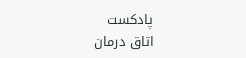پادکست
اتاق درمان